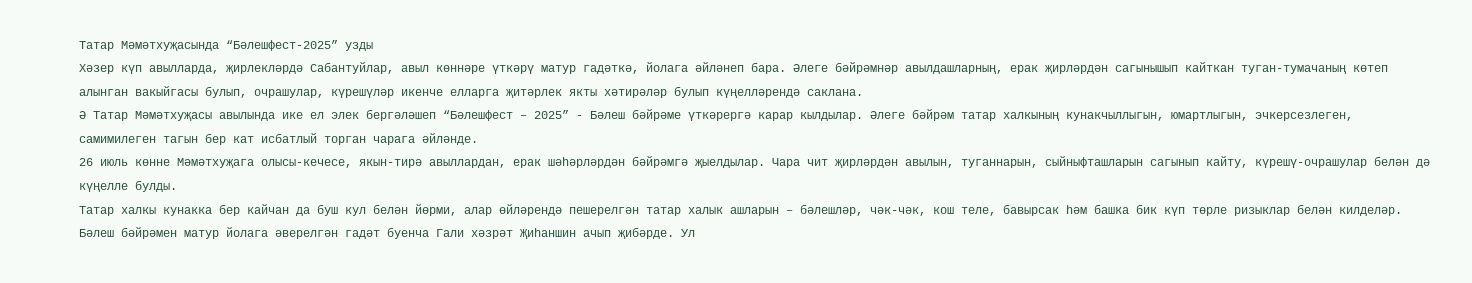Татар Мәмәтхуҗасында “Бәлешфест-2025” узды
Хәзер күп авылларда, җирлекләрдә Сабантуйлар, авыл көннәре үткәрү матур гадәткә, йолага әйләнеп бара. Әлеге бәйрәмнәр авылдашларның, ерак җирләрдән сагынышып кайткан туган-тумачаның көтеп алынган вакыйгасы булып, очрашулар, күрешүләр икенче елларга җитәрлек якты хәтирәләр булып күңелләрендә саклана.
Ә Татар Мәмәтхуҗасы авылында ике ел элек бергәләшеп “Бәлешфест – 2025” - Бәлеш бәйрәме үткәрергә карар кылдылар. Әлеге бәйрәм татар халкының кунакчыллыгын, юмартлыгын, эчкерсезлеген, самимилеген тагын бер кат исбатлый торган чарага әйләнде.
26 июль көнне Мәмәтхуҗага олысы-кечесе, якын-тирә авыллардан, ерак шәһәрләрдән бәйрәмгә җыелдылар. Чара чит җирләрдән авылын, туганнарын, сыйныфташларын сагынып кайту, күрешү-очрашулар белән дә күңелле булды.
Татар халкы кунакка бер кайчан да буш кул белән йөрми, алар өйләрендә пешерелгән татар халык ашларын – бәлешләр, чәк-чәк, кош теле, бавырсак һәм башка бик күп төрле ризыклар белән килделәр.
Бәлеш бәйрәмен матур йолага әверелгән гадәт буенча Гали хәзрәт Җиһаншин ачып җибәрде. Ул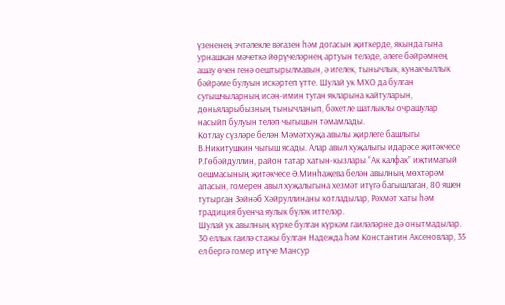үзененең эчтәлекле вәгазен һәм догасын җиткерде, якында гына урнашкан мәчеткә йөрүчеләрнең артуын теләде, әлеге бәйрәмнең ашау өчен генә оештырылмавын, ә игелек, тынычлык, кунакчыллык бәйрәме булуын искәртеп үтте. Шулай ук МХО да булган сугышчыларның исән-имин туган якларына кайтуларын, дөньяларыбызның тынычланып, бәхетле шатлыклы очрашулар насыйп булуын теләп чыгышын тәмамлады.
Котлау сүзләре белән Мәмәтхуҗа авылы җирлеге башлыгы В.Никитушкин чыгыш ясады. Алар авыл хуҗалыгы идарәсе җитәкчесе Р.Гөбәйдуллин, район татар хатын-кызлары “Ак калфак” иҗтимагый оешмасының җитәкчесе Ә.Минһаҗева белән авылның мөхтәрәм апасын, гомерен авыл хуҗалыгына хезмәт итүгә багышлаган, 80 яшен тутырган Зәйнәб Хәйруллинаны котладылар, Рәхмәт хаты һәм традиция буенча яулык бүләк иттеләр.
Шулай ук авылның күрке булган күркәм гаиләләрне дә онытмадылар. 30 еллык гаилә стажы булган Надежда һәм Константин Аксеновлар, 35 ел бергә гомер итүче Мансур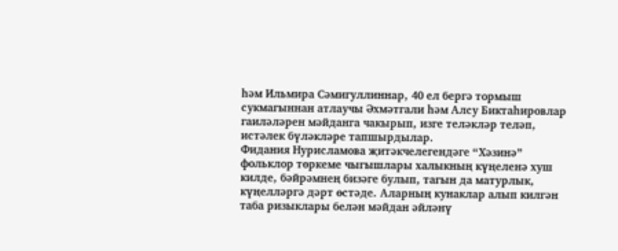һәм Ильмира Сәмигуллиннар, 40 ел бергә тормыш сукмагыннан атлаучы Әхмәтгали һәм Алсу Биктаһировлар гаиләләрен мәйданга чакырып, изге теләкләр теләп, истәлек бүләкләре тапшырдылар.
Фидания Нурисламова җитәкчелегендәге “Хәзинә” фольклор төркеме чыгышлары халыкның күңеленә хуш килде, бәйрәмнең бизәге булып, тагын да матурлык, күңелләргә дәрт өстәде. Аларның кунаклар алып килгән таба ризыклары белән мәйдан әйләнү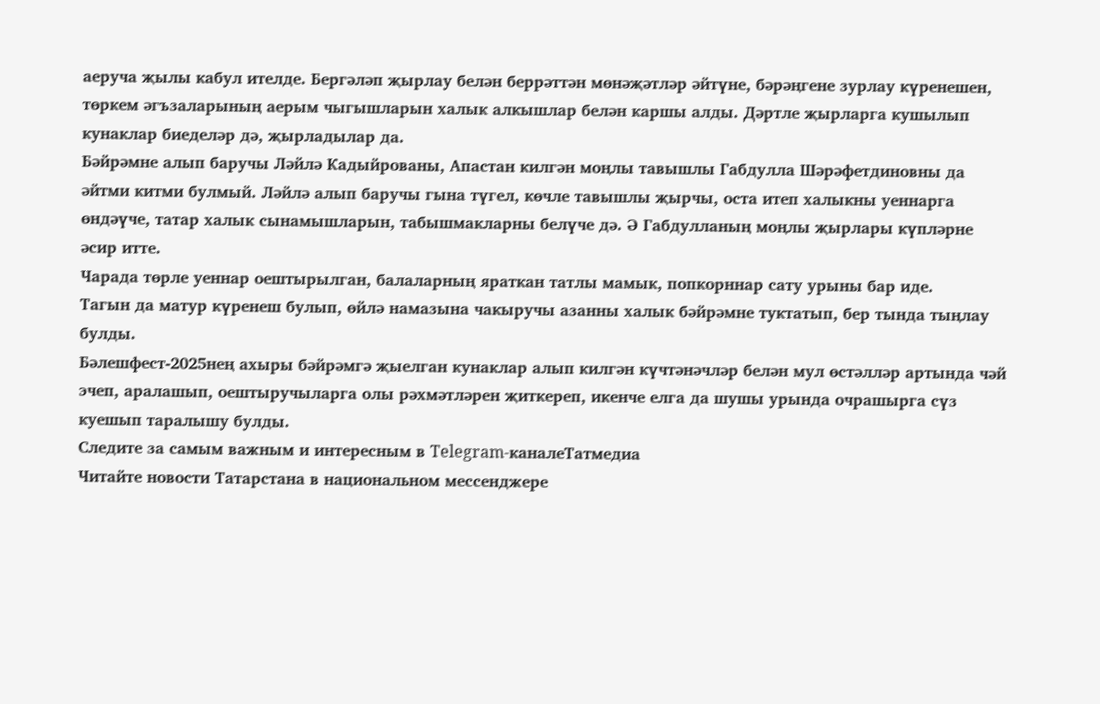аеруча җылы кабул ителде. Бергәләп җырлау белән беррәттән мөнәҗәтләр әйтүне, бәрәңгене зурлау күренешен, төркем әгъзаларының аерым чыгышларын халык алкышлар белән каршы алды. Дәртле җырларга кушылып кунаклар биеделәр дә, җырладылар да.
Бәйрәмне алып баручы Ләйлә Кадыйрованы, Апастан килгән моңлы тавышлы Габдулла Шәрәфетдиновны да әйтми китми булмый. Ләйлә алып баручы гына түгел, көчле тавышлы җырчы, оста итеп халыкны уеннарга өндәүче, татар халык сынамышларын, табышмакларны белүче дә. Ә Габдулланың моңлы җырлары күпләрне әсир итте.
Чарада төрле уеннар оештырылган, балаларның яраткан татлы мамык, попкорннар сату урыны бар иде.
Тагын да матур күренеш булып, өйлә намазына чакыручы азанны халык бәйрәмне туктатып, бер тында тыңлау булды.
Бәлешфест-2025нең ахыры бәйрәмгә җыелган кунаклар алып килгән күчтәнәчләр белән мул өстәлләр артында чәй эчеп, аралашып, оештыручыларга олы рәхмәтләрен җиткереп, икенче елга да шушы урында очрашырга сүз куешып таралышу булды.
Следите за самым важным и интересным в Telegram-каналеТатмедиа
Читайте новости Татарстана в национальном мессенджере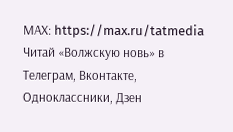MАХ: https://max.ru/tatmedia
Читай «Волжскую новь» в Телеграм, Вконтакте, Одноклассники, Дзен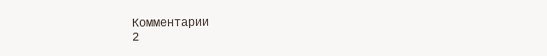Комментарии
2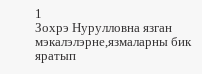1
Зохрэ Нурулловна язган мэкалэлэрне,язмаларны бик яратып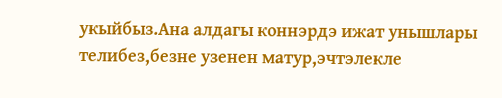укыйбыз.Ана алдагы коннэрдэ ижат унышлары телибез,безне узенен матур,эчтэлекле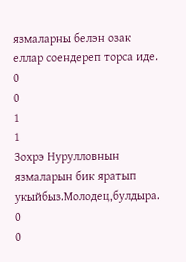язмаларны белэн озак еллар соендереп торса иде.
0
0
1
1
Зохрэ Нурулловнын язмаларын бик яратып укыйбыз.Молодец,булдыра.
0
0